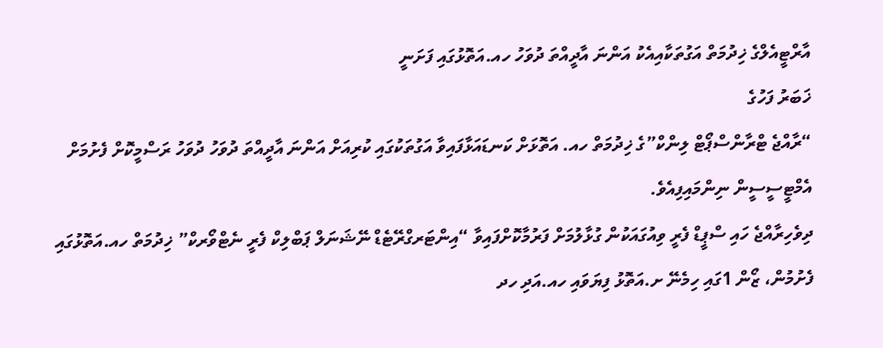އާރްޓީއެލްގެ ޚިދުމަތް އަގުތަކާއިއެކު އަންނަ އާދީއްތަ ދުވަހު ހއ.އަތޮޅުގައި ފަށަނީ
ޚަބަރު ފަހުގެ
“ރާއްޖެ ޓްރާންސްޕޯޓް ލިންކް”ގެ ޚިދުމަތް ހއ. އަތޮޅަށް ކަނޑައަޅާފައިވާ އަގުތަކުގައި ކުރިއަށް އަންނަ އާދީއްތަ ދުވަހު ދުވަހު ރަސްމީކޮށް ފެށުމަށް އެމްޓީސީސީން ނިންމައިފިއެވެ.
ދިވެހިރާއްޖެ ހައި ސްޕީޑް ފެރީ ވިއުގައަކުން ގުޅާލުމަށް ފަރުމާކޮށްފައިވާ “އިންޓަރގްރޭޓެޑް ނޭޝަނަލް ޕަބްލިކް ފެރީ ނެޓްވޯރކް” ޚިދުމަތް ހއ.އަތޮޅުގައި ފެށުމުން، ޒޯން 1ގައި ހިމެނޭ ށ.އަތޮޅު ފިޔަވައި ހއ.އަދި ހދ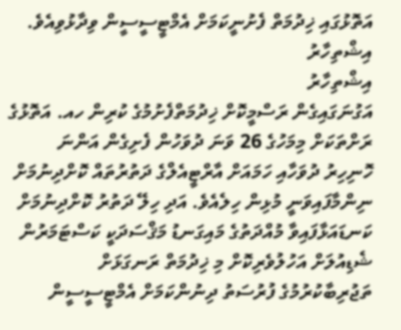އަތޮޅުގައި ޚިދުމަތް ފެށުނީކަމަށް އެމްޓީސީސީން ވިދާޅުވިއެވެ.
އިޝްތިހާރު
އިޝްތިހާރު
އަގުނަގައިގެން ރަސްމީކޮށް ޚިދުމަތްފެށުމުގެ ކުރިން ހއ. އަތޮޅުގެ ރަށްތަކަށް މިމަހުގެ 26 ވަނަ ދުވަހުން ފެށިގެން އަންނަ ހޮނިހިރު ދުވަހާއި ހަމައަށް އާރްޓީއެލްގެ ދަތުރުތައް ކޮށްދިނުމަށް ނިންމާފައިވަނީ މުޅިން ހިލެއެވެ. އަދި ހިލޭ ދަތުރު ކޮށްދިނުމަށް ކަނޑައަޅާފައިވާ މުއްދަތުގެ މައިގަނޑު މަޤްސަދަކީ ކަސްޓަމަރުން ޝެޑިއުލަށް އަހުލުވެރިކޮށް މި ޚިދުމަތް ރަނގަޅަށް ތަޖުރިބާކުރުމުގެ ފުރުސަތު ދިނުންކަމަށް އެމްޓީސީސީން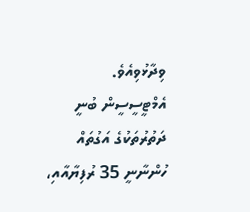ވިދާޅުވިއެވެ.
އެމްޓީސީސީން ބުނީ ދަތުރުތަކުގެ އަގުތައް ހުންނާނީ 35 ރުފިޔާއާއި،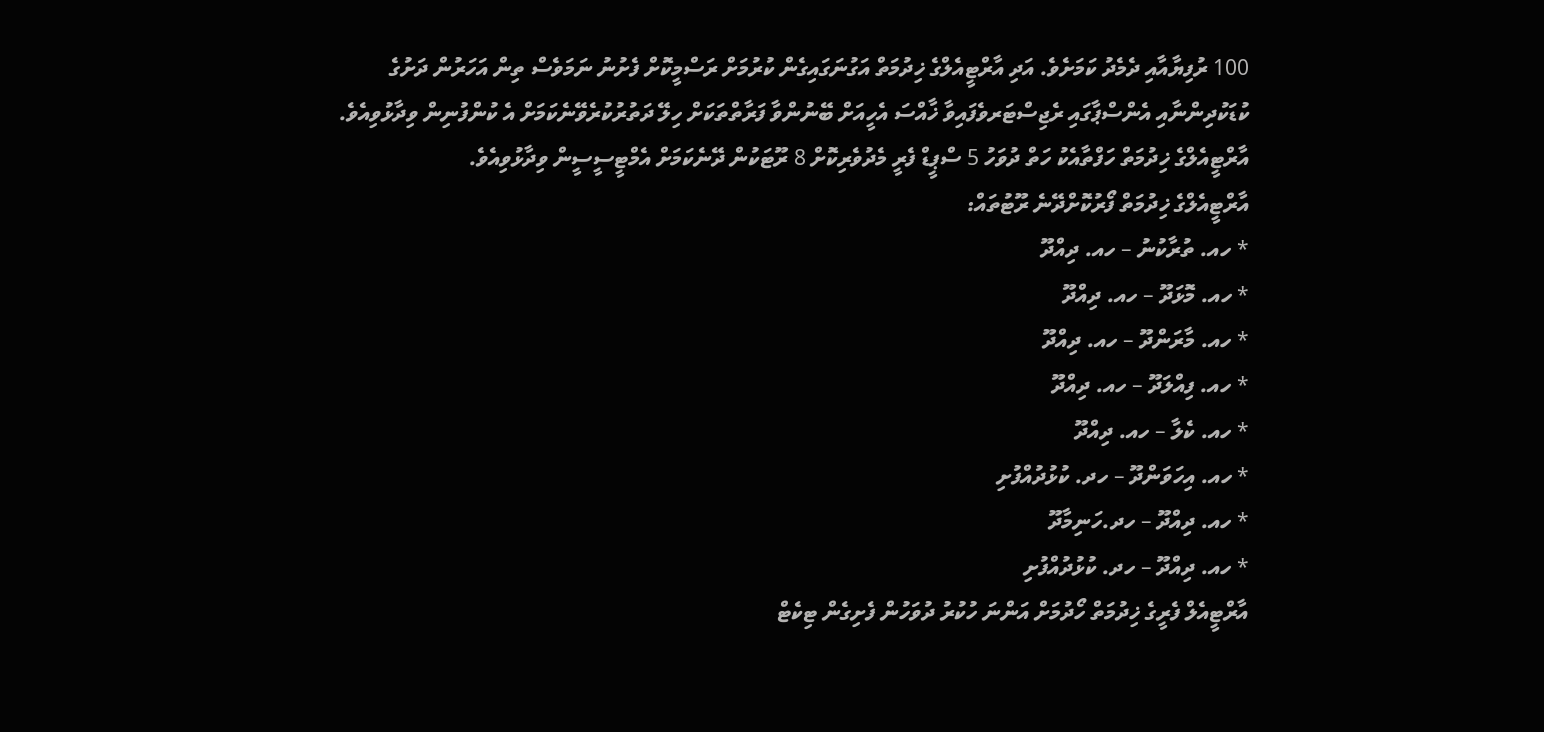100 ރުފިޔާއާއި ދެމެދު ކަމަށެވެ. އަދި އާރްޓީއެލްގެ ޚިދުމަތް އަގުނަގައިގެން ކުރުމަށް ރަސްމީކޮށް ފެށުނު ނަމަވެސް ތިން އަހަރުން ދަށުގެ ކުޑަކުދިންނާއި އެންސްޕާގައި ރެޖިސްޓަރވެފައިވާ ޚާއްސަ އެހީއަށް ބޭނުންވާ ފަރާތްތަކަށް ހިލޭ ދަތުރުކުރެވޭނެކަމަށް އެ ކުންފުނިން ވިދާޅުވިއެވެ.
އާރްޓީއެލްގެ ޚިދުމަތް ހަފްތާއެކު ހަތް ދުވަހު 5 ސްޕީޑް ފެރީ މެދުވެރިކޮށް 8 ރޫޓަކުން ދޭނެކަމަށް އެމްޓީސީސީން ވިދާޅުވިއެވެ.
އާރްޓީއެލްގެ ޚިދުމަތް ފޯރުކޮށްދޭނެ ރޫޓުތައް:
* ހއ. ތުރާކުނު – ހއ. ދިއްދޫ
* ހއ. މޮޅަދޫ – ހއ. ދިއްދޫ
* ހއ. މާރަންދޫ – ހއ. ދިއްދޫ
* ހއ. ފިއްލަދޫ – ހއ. ދިއްދޫ
* ހއ. ކެލާ – ހއ. ދިއްދޫ
* ހއ. އިހަވަންދޫ – ހދ. ކުޅުދުއްފުށި
* ހއ. ދިއްދޫ – ހދ.ހަނިމާދޫ
* ހއ. ދިއްދޫ – ހދ. ކުޅުދުއްފުށި
އާރްޓީއެލް ފެރީގެ ޚިދުމަތް ހޯދުމަށް އަންނަ ހުކުރު ދުވަހުން ފެށިގެން ޓިކެޓް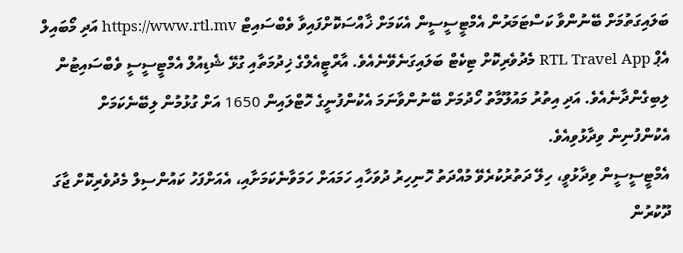ބަލައިގަތުމަށް ބޭނުންވާ ކަސްޓަމަރުން އެމްޓީސީސީން އެކަމަށް ޚާއްސަކޮށްފައިވާ ވެބްސައިޓް https://www.rtl.mv އަދި މޯބައިލް އެޕް RTL Travel App މެދުވެރިކޮށް ޓިކެޓް ބަލައިގަނެވޭނެއެވެ. އާރްޓީއެލްގެ ޚިދުމަތާއި ގުޅޭ ޝެޑިއުލް އެމްޓީސީސީ ވެބްސައިޓުން ލިބިގެންދާނެއެވެ. އަދި އިތުރު މައުލޫމާތު ހޯދުމަށް ބޭނުންވާނަމަ އެކުންފުނީގެ ހޮޓްލައިން 1650 އަށް ގުޅުމުން ލިބޭނެކަމަށް އެކުންފުނިން ވިދާޅުވިއެވެ.
އެމްޓީސީސީން ވިދާޅުވީ، ހިލޭ ދަތުރުކުރެވޭ މުއްދަތު ހޮނިހިރު ދުވަހާއި ހަމައަށް ހަމަވާނެކަމަށާއި، އެއަށްފަހު ކައުންސިލް މެދުވެރިކޮށް ޖާގަ ދޫކުރުން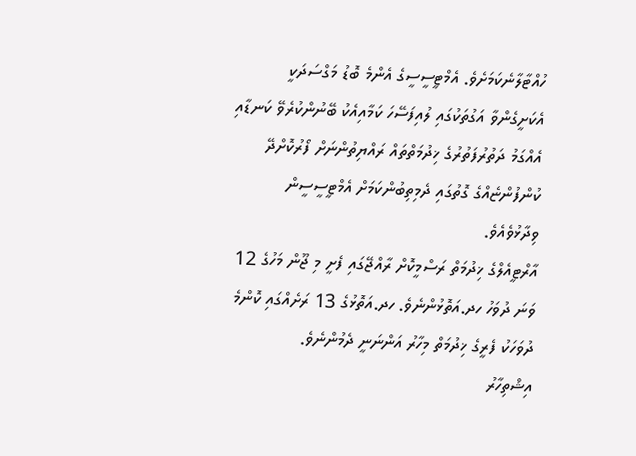ހުއްޓާލާނެކަމަށެވެ. އެމްޓީސީސީގެ އެންމެ ބޮޑު މަގްސަދަކީ އެކަށީގެންވާ އަގުތަކުގައި ލުއިފަސޭހަ ކަމާއިއެކު ބޭނުންކުރެވޭ ކަނޑާއި އެއްގަމު ދަތުރުފަތުރުގެ ޚިދުމަތްތައް ރައްޔިތުންނަށް ފޯރުކޮށްދޭ ކުންފުންޏެއްގެ ގޮތުގައި ދެމިތިބުންކަމަށް އެމްޓީސީސީން ވިދާޅުވެއެވެ.
އާރްޓީއެލްގެ ޚިދުމަތް ރަސްމީކޮށް ރާއްޖޭގައި ފެށީ މި ޖޫން މަހުގެ 12 ވަނަ ދުވަހު ހދ.އަތޮޅުންނެވެ. ހދ.އަތޮޅުގެ 13 ރަށެއްގައި ކޮންމެ ދުވަހަކު ފެރީގެ ޚިދުމަތް މިހާރު އަންނަނީ ދެމުންނެވެ.
އިޝްތިހާރު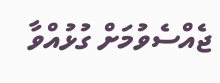ޖެއްސެވުމަށް ގުޅުއްވާ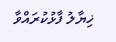ޚިޔާލު ފާޅުކުރައްވާ